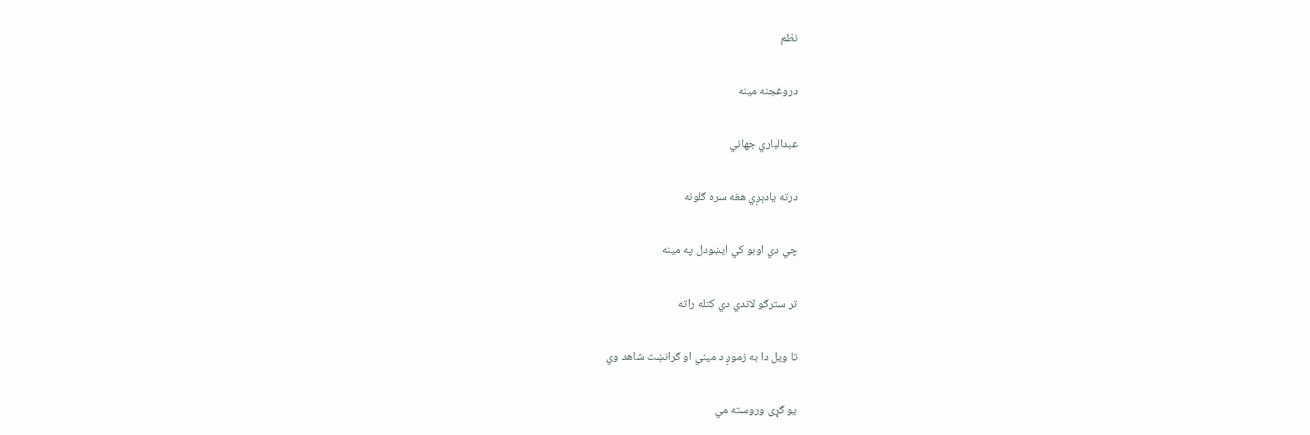نظم

دروغجنه مينه

عبدالباري جهاني

درته يادېږي هغه سره ګلونه

چي دي اوبو کي ايښودل په مينه

تر سترګو لاندي دي کتله راته

تا ويل دا به زموږ د ميني او ګرانښت شاهد وي

يو ګړی وروسته مي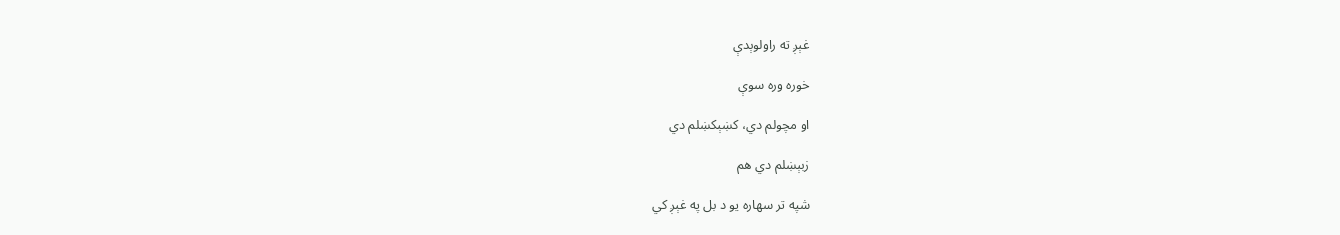غېږ ته راولوېدې

خوره وره سوې

او مچولم دي، کښېکښلم دي

زبېښلم دي هم

شپه تر سهاره يو د بل په غېږ کي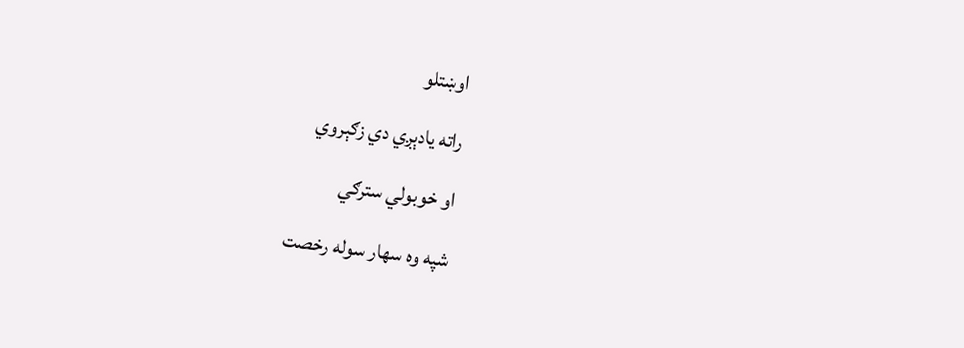اوښتلو

راته يادېږي دي زګېروي

او خوبولي سترګي

شپه وه سهار سوله رخصت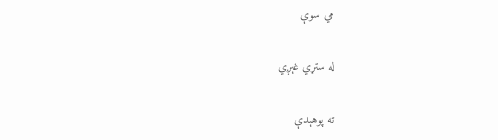مي سوې

له ستړي غېږي

ته پوهېدې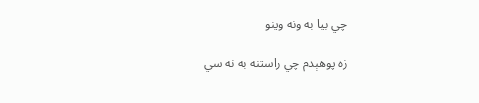چي بيا به ونه وينو

زه پوهېدم چي راستنه به نه سي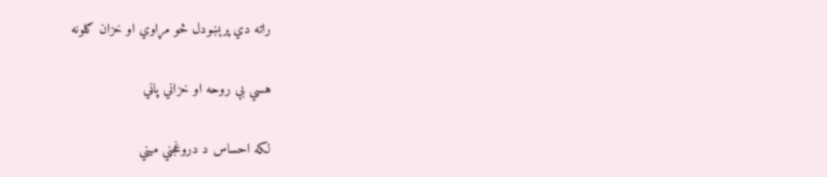راته دي پرېښودل څو مړاوي او خزان ګلونه

هسي بې روحه او خزاني پاڼي

لکه احساس د دروغجني ميني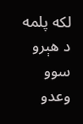لکه پلمه د هېرو سوو وعدو